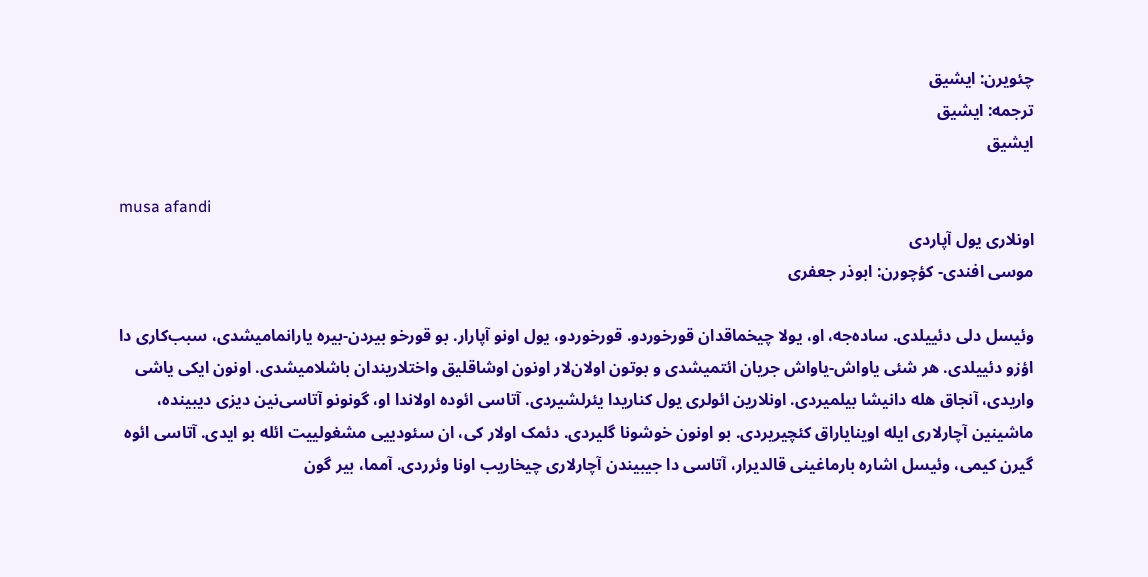چئویرن: ایشیق
ترجمه: ایشیق
ایشیق

musa afandi
اونلاری یول آپاردی
موسی افندی- کؤچورن: ابوذر جعفری

وئیسل دلی دئییلدی. ساده‌جه، او، یولا چیخماقدان قورخوردو. قورخوردو، یول اونو آپارار. بو قورخو بیردن-بیره یارانمامیشدی، سبب‌کاری دا اؤزو دئییلدی. هر شئی یاواش-یاواش جریان ائتمیشدی و بوتون اولان‌لار اونون اوشاقلیق واختلاریندان باشلامیشدی. اونون ایکی یاشی واریدی، آنجاق هله دانیشا بیلمیردی. اونلارین ائولری یول کناریدا یئرلشیردی. آتاسی ائوده اولاندا او، گونونو آتاسی‌نین دیزی دیبینده، ماشینین آچارلاری ایله اوینایاراق کئچیریردی. بو اونون خوشونا گلیردی. دئمک اولار کی، ان سئودییی مشغولییت ائله بو ایدی. آتاسی ائوه گیرن کیمی، وئیسل اشاره بارماغینی قالدیرار، آتاسی دا جیبیندن آچارلاری چیخاریب اونا وئرردی. آمما، بیر گون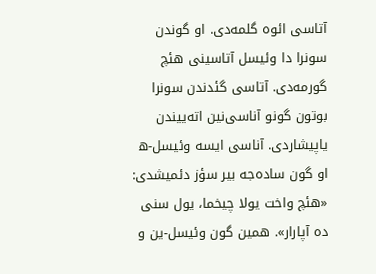آتاسی ائوه گلمه‌دی. او گوندن سونرا دا وئیسل آتاسینی هئچ گورمه‌دی. آتاسی گئدندن سونرا بوتون گونو آناسی‌نین اته‌ییندن یاپیشاردی. آناسی ایسه وئیسل-ه او گون ساده‌جه بیر سؤز دئمیشدی: «هئچ واخت یولا چیخما، یول سنی ده آپارار». همین گون وئیسل-ین و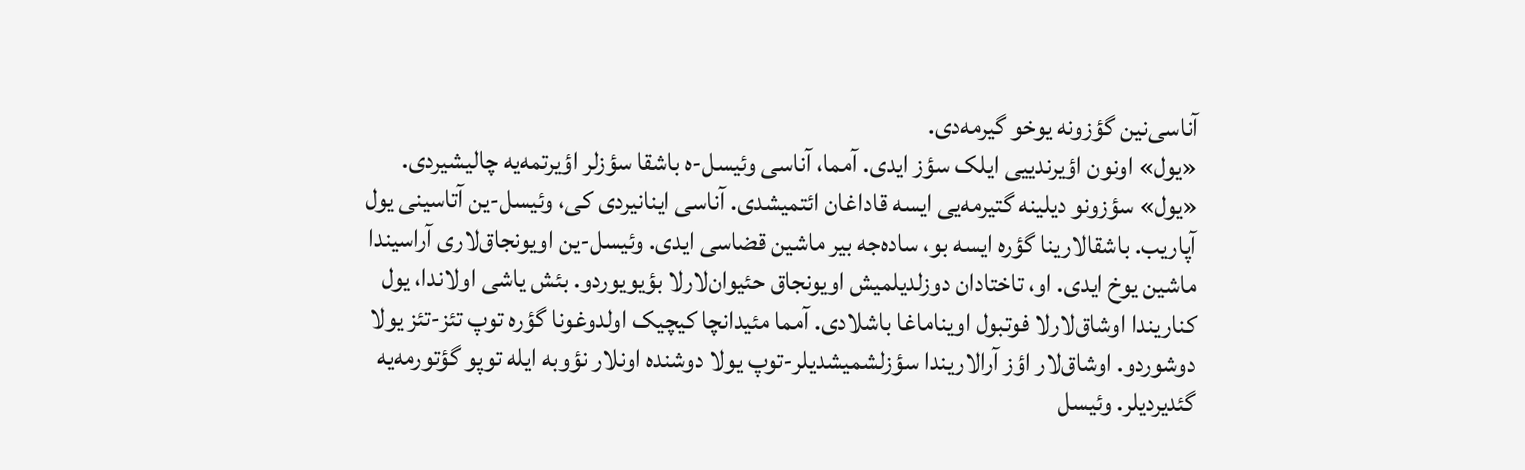آناسی‌نین گؤزونه یوخو گیرمه‌دی.
«یول» اونون اؤیرندییی ایلک سؤز ایدی. آمما، آناسی وئیسل-ه باشقا سؤزلر اؤیرتمه‌یه چالیشیردی. «یول» سؤزونو دیلینه گتیرمه‌یی ایسه قاداغان ائتمیشدی. آناسی اینانیردی کی، وئیسل-ین آتاسینی یول آپاریب. باشقالارینا گؤره ایسه بو، ساده‌جه بیر ماشین قضاسی ایدی. وئیسل-ین اویونجاق‌لاری آراسیندا ماشین یوخ ایدی. او، تاختادان دوزلدیلمیش اویونجاق حئیوان‌لارلا بؤیویوردو. بئش یاشی اولاندا، یول کناریندا اوشاق‌لارلا فوتبول اویناماغا باشلادی. آمما مئیدانچا کیچیک اولدوغونا گؤره توپ تئز-تئز یولا دوشوردو. اوشاق‌لار اؤز آرالاریندا سؤزلشمیشدیلر-توپ یولا دوشنده اونلار نؤوبه ایله توپو گؤتورمه‌یه گئدیردیلر. وئیسل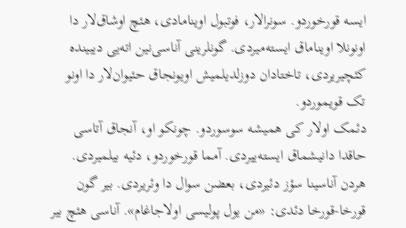ایسه قورخوردو. سونرالار، فوتبول اوینامادی، هئچ اوشاق‌لار‌ دا اونونلا اویناماق ایسته‌میردی. گونلرینی آناسی‌نین اته‌یی دیبینده کئچیریردی، تاختادان دوزلدیلمیش اویونجاق حئیوان‌لار دا اونو تک قویموردو.
دئمک اولار کی همیشه سوسوردو. چونکو او، آنجاق آتاسی حاقدا دانیشماق ایسته‌ییردی. آمما قورخوردو، دئیه بیلمیردی. هردن آناسینا سؤز دئیردی، بعضن سوال دا وئریردی. بیر گون قورخا-قورخا دئدی: «من یول پولیسی اولاجاغام». آناسی هئچ بیر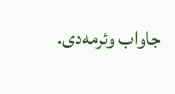جاواب وئرمه‌دی.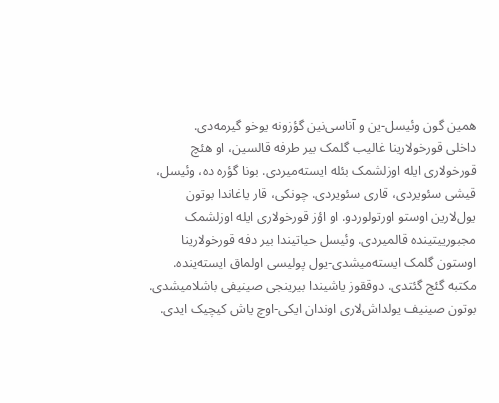همین گون وئیسل-ین و آناسی‌نین گؤزونه یوخو گیرمه‌دی.
داخلی قورخولارینا غالیب گلمک بیر طرفه قالسین، او هئچ قورخولاری ایله اوزلشمک بئله ایسته‌میردی. بونا گؤره ده، وئیسل، قیشی سئویردی، قاری سئویردی. چونکی، قار یاغاندا بوتون یول‌لارین اوستو اورتولوردو. او اؤز قورخولاری ایله اوزلشمک مجبورییتینده قالمیردی. وئیسل حیاتیندا بیر دفه قورخولارینا اوستون گلمک ایسته‌میشدی-یول پولیسی اولماق ایسته‌ینده.
مکتبه گئج گئتدی. دوققوز یاشیندا بیرینجی صینیفی باشلامیشدی. بوتون صینیف یولداش‌لاری اوندان ایکی-اوچ یاش کیچیک ایدی.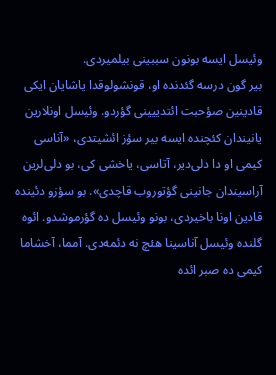وئیسل ایسه بونون سببینی بیلمیردی.
بیر گون درسه گئدنده او، قونشولوقدا یاشایان ایکی قادینین صؤحبت ائتدییینی گؤردو. وئیسل اونلارین یانیندان کئچنده ایسه بیر سؤز ائشیتدی، «آناسی کیمی او دا دلی‌دیر، آتاسی، یاخشی کی، بو دلی‌لرین آراسیندان جانینی گؤتوروب قاچدی». بو سؤزو دئینده قادین اونا باخیردی، بونو وئیسل ده گؤرموشدو. ائوه گلنده وئیسل آناسینا هئچ نه دئمه‌دی. آمما، آخشاما کیمی ده صبر ائده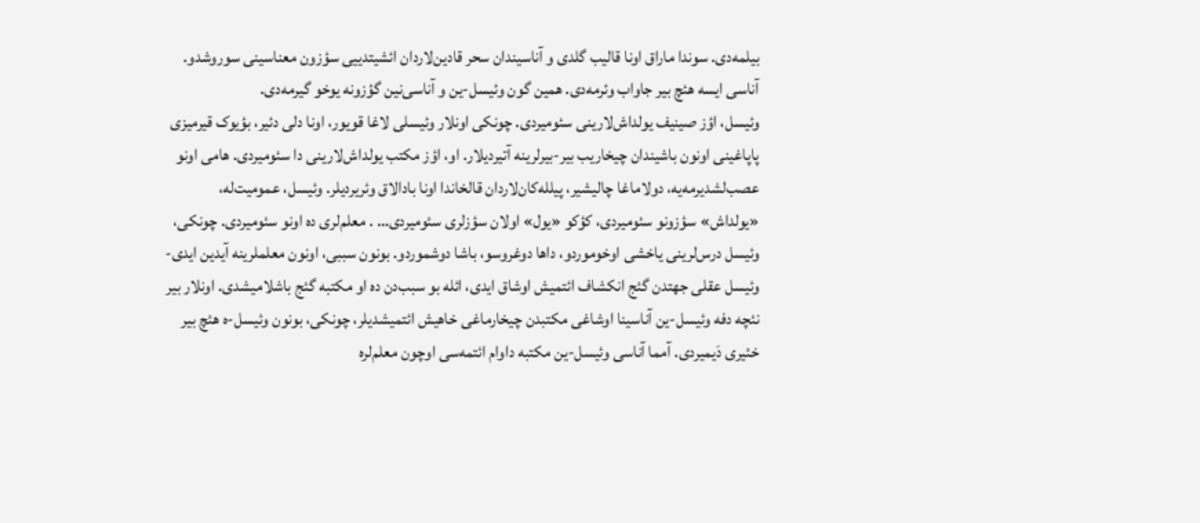بیلمه‌دی. سوندا ماراق اونا قالیب گلدی و آناسیندان سحر قادین‌لاردان ائشیتدییی سؤزون معناسینی سوروشدو. آناسی ایسه هئچ بیر جاواب وئرمه‌دی. همین گون وئیسل-ین و آناسی‌نین گؤزونه یوخو گیرمه‌دی.
وئیسل، اؤز صینیف یولداش‌لارینی سئومیردی. چونکی اونلار وئیسلی لاغا قویور، اونا دلی دئیر، بؤیوک قیرمیزی پاپاغینی اونون باشیندان چیخاریب بیر-بیرلرینه آتیردیلار. او، اؤز مکتب یولداش‌لارینی دا سئومیردی. هامی اونو عصب‌لشدیرمه‌یه، دولاماغا چالیشیر، پیلله‌کان‌لاردان قالخاندا اونا بادالاق وئریردیلر. وئیسل، عمومیت‌له، «یولداش» سؤزونو سئومیردی، کؤکو «یول» اولان سؤزلری سئومیردی… . معلم‌لری ده اونو سئومیردی. چونکی، وئیسل درس‌لرینی یاخشی اوخوموردو، داها دوغروسو، باشا دوشموردو. بونون سببی، اونون معلملرینه آیدین ایدی-وئیسل عقلی جهتدن گئج انکشاف ائتمیش اوشاق ایدی، ائله بو سبب‌دن ده او مکتبه گئج باشلامیشدی. اونلار بیر نئچه دفه وئیسل-ین آناسینا اوشاغی مکتبدن چیخارماغی خاهیش ائتمیشدیلر، چونکی، بونون وئیسل-ه هئچ بیر خئیری دَیمیردی. آمما آناسی وئیسل-ین مکتبه داوام ائتمه‌سی اوچون معلم‌لره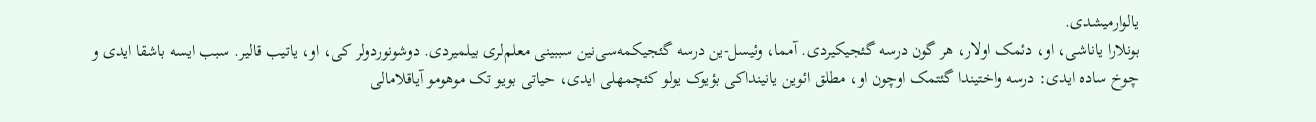یالوارمیشدی.
بونلارا یاناشی، او، دئمک اولار، هر گون درسه گئجیکیردی. آمما، وئیسل-ین درسه گئجیکمه‌‌سی‌نین سببینی معلم‌لری بیلمیردی. دوشونوردولر کی، او، یاتیب قالیر. سبب ایسه باشقا ایدی و چوخ ساده ایدی: درسه واختیندا گئتمک اوچون او، مطلق ائوین یانینداکی بؤیوک یولو کئچمهلی ایدی، حیاتی بویو تک موهومو آیاقلامالی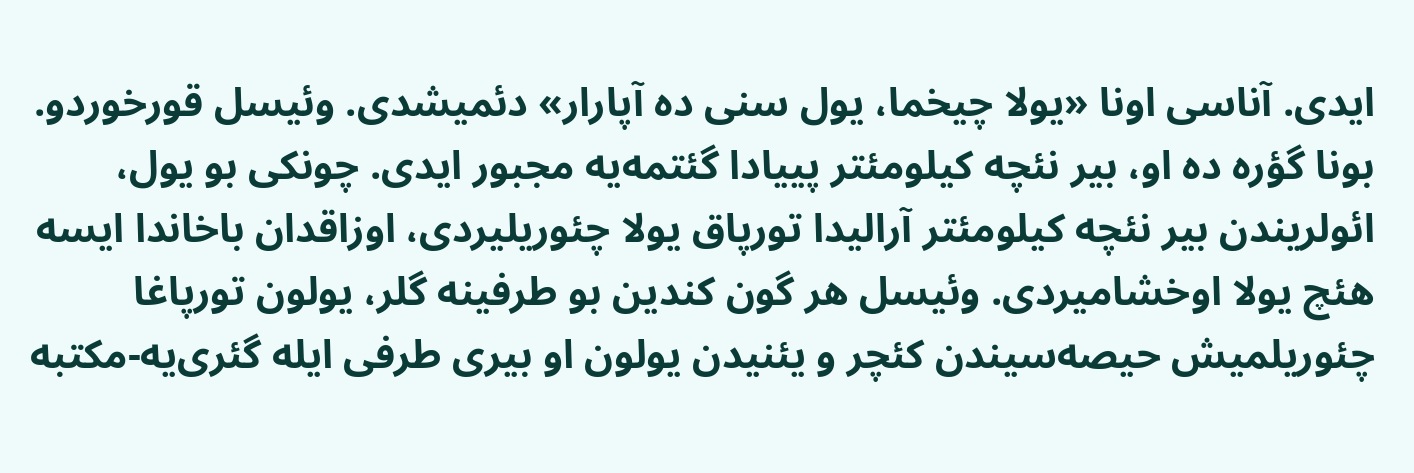ایدی. آناسی اونا «یولا چیخما، یول سنی ده آپارار» دئمیشدی. وئیسل قورخوردو. بونا گؤره ده او، بیر نئچه کیلومئتر پییادا گئتمه‌یه مجبور ایدی. چونکی بو یول، ائولریندن بیر نئچه کیلومئتر آرالیدا تورپاق یولا چئوریلیردی، اوزاقدان باخاندا ایسه هئچ یولا اوخشامیردی. وئیسل هر گون کندین بو طرفینه گلر، یولون تورپاغا چئوریلمیش حیصه‌سیندن کئچر و یئنیدن یولون او بیری طرفی ایله گئری‌یه-مکتبه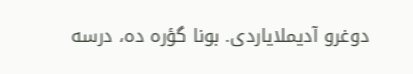دوغرو آدیملایاردی. بونا گؤره ده، درسه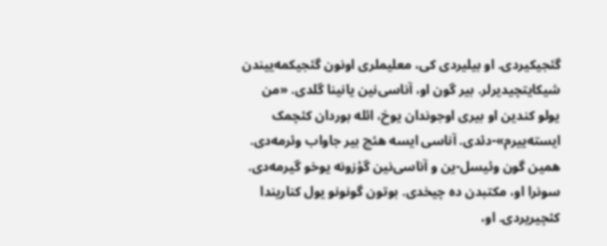گئجیکیردی. او بیلیردی کی، معلیملری اونون گئجیکمه‌ییندن شیکایتچیدیرلر. بیر گون او، آناسی‌نین یانینا گلدی. «من یولو کندین او بیری اوجوندان یوخ، ائله بوردان کئچمک ایسته‌ییرم»-دئدی. آناسی ایسه هئچ بیر جاواب وئرمه‌دی. همین گون وئیسل-ین و آناسی‌نین گؤزونه یوخو گیرمه‌دی.
سونرا او، مکتبدن ده چیخدی. بوتون گونونو یول کناریندا کئچیریردی. او،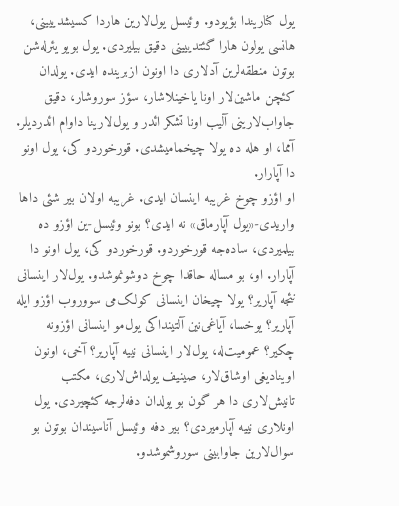یول کناریندا بؤیودو. وئیسل یول‌لارین هاردا کسیشدییینی، هانسی یولون هارا گئتدییینی دقیق بیلیردی. یول بویو یئرله‌شن بوتون منطقه‌لرین آدلاری دا اونون ازبرینده ایدی. یولدان کئچن ماشین‌لار اونا یاخینلاشار، سؤز سوروشار، دقیق جاواب‌لارینی آلیب اونا تشکر ائدر و یول‌لارینا داوام ائدردیلر. آمما، او هله ده یولا چیخمامیشدی. قورخوردو کی، یول اونو دا آپارار.
او اؤزو چوخ غریبه اینسان ایدی. غریبه اولان بیر شئی داها واریدی-«یول آپارماق» نه ایدی؟ بونو وئیسل-ین اؤزو ده بیلمیردی، ساده‌جه قورخوردو. قورخوردو کی، یول اونو دا آپارار. او، بو مساله حاقدا چوخ دوشونموشدو. یول‌لار اینسانی نئجه آپاریر؟ یولا چیخان اینسانی کولک‌می سووروب اؤزو ایله آپاریر؟ یوخسا، آیاغی‌نین آلتینداکی یول‌مو اینسانی اؤزونه چکیر؟ عمومیت‌له، یول‌لار اینسانی نییه آپاریر؟ آخی، اونون اوینادیغی اوشاق‌لار، صینیف یولداش‌لاری، مکتب تانیش‌لاری دا هر گون بو یولدان دفه‌لرجه کئچیردی. یول اونلاری نییه آپارمیردی؟ بیر دفه وئیسل آناسیندان بوتون بو سوال‌لارین جاوابینی سوروشموشدو.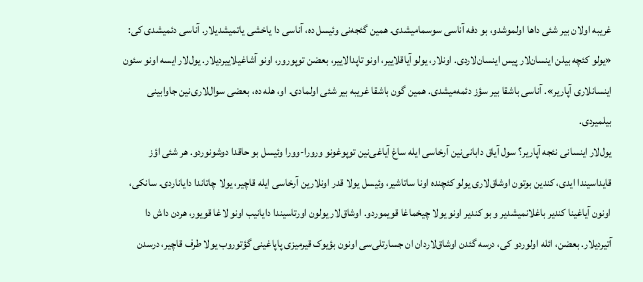غریبه اولان بیر شئی داها اولموشدو، بو دفه آناسی سوسمامیشدی. همین گئجه‌نی وئیسل ده، آناسی دا یاخشی یاتمیشدیلار. آناسی دئمیشدی کی: «یولو کئچه بیلن اینسان‌لار پیس اینسان‌لاردی. اونلار، یولو آیاقلاییر، اونو تاپدالاییر، بعضن توپورور، اونو آشاغیلاییردیلار. یول‌لار ایسه اونو سئون اینسان‍لاری آپاریر». آناسی باشقا بیر سؤز دئمه‌میشدی. همین گون باشقا غریبه بیر شئی اولمادی. او، هله ده، بعضی سوال‌لاری‌نین جاوابینی بیلمیردی.
یول‌لار اینسانی نئجه آپاریر؟ سول آیاق دابانی‌نین آرخاسی ایله ساغ آیاغی‌نین توپوغونو ورورا-وورا وئیسل بو حاقدا دوشونوردو. هر شئی اؤز قایداسیندا ایدی، کندین بوتون اوشاق‌لاری یولو کئچنده اونا ساتاشیر، وئیسل یولا قدر اونلارین آرخاسی ایله قاچیر، یولا چاتاندا دایاناردی. سانکی، اونون آیاغینا کندیر باغلانمیشدیر و بو کندیر اونو یولا چیخماغا قویموردو. اوشاق‌لار یولون اورتاسیندا دایانیب اونو لاغا قویور، هردن داش دا آتیردیلار. بعضن، ائله اولوردو کی، درسه گئدن اوشاق‌لاردان ان جسارتلی‌سی اونون بؤیوک قیرمیزی پاپاغینی گؤتوروب یولا طرف قاچیر، درسدن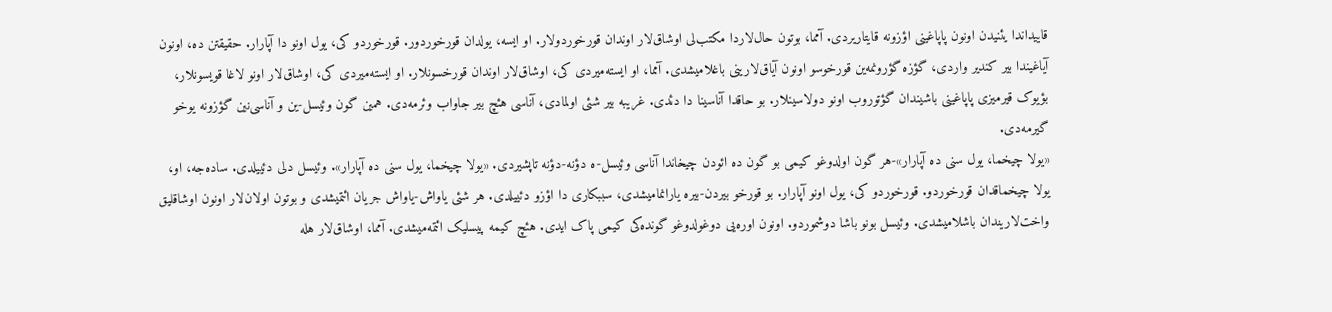قاییداندا یئنیدن اونون پاپاغینی اؤزونه قایتاریردی. آمما، بوتون حال‌لاردا مکتب‌لی اوشاق‌لار اوندان قورخوردولار. او ایسه، یولدان قورخوردور. قورخوردو کی، یول اونو دا آپارار. حقیقتن ده، اونون آیاغیندا بیر کندیر واردی، گؤزه گؤرونمه‌ین قورخوسو اونون آیاق‌لارینی باغلامیشدی. آمما، او ایسته‌میردی کی، اوشاق‌لار اوندان قورخسونلار. او ایسته‌میردی کی، اوشاق‌لار اونو لاغا قویسونلار، بؤیوک قیرمیزی پاپاغینی باشیندان گؤتوروب اونو دولاسینلار. بو حاقدا آناسینا دا دئدی. غریبه بیر شئی اولمادی، آناسی هئچ بیر جاواب وئرمه‌دی. همین گون وئیسل-ین و آناسی‌نین گؤزونه یوخو گیرمه‌دی.
«یولا چیخما، یول سنی ده آپارار»-هر گون اولدوغو کیمی بو گون ده ائودن چیخاندا آناسی وئیسل-ه دؤنه-دؤنه تاپشیردی. «یولا چیخما، یول سنی ده آپارار». وئیسل دلی دئییلدی. ساده‌جه، او، یولا چیخماقدان قورخوردو. قورخوردو کی، یول اونو آپارار. بو قورخو بیردن-بیره یارانمامیشدی، سببکاری دا اؤزو دئییلدی. هر شئی یاواش-یاواش جریان ائتمیشدی و بوتون اولان‌لار اونون اوشاقلیق واخت‌لاریندان باشلامیشدی. وئیسل بونو باشا دوشموردو. اونون اوره‌یی دوغولدوغو گونده‌کی کیمی پاک ایدی. هئچ کیمه پیسلیک ائتمه‌میشدی. آمما، اوشاق‌لار هله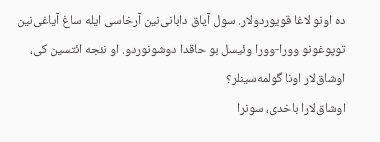ده اونو لاغا قویوردولار. سول آیاق دابانی‌نین آرخاسی ایله ساغ آیاغی‌نین توپوغونو وورا-وورا وئیسل بو حاقدا دوشونوردو. او نئجه ائتسین کی، اوشاق‌لار اونا گولمه‌سینلر؟
اوشاق‌لارا باخدی، سونرا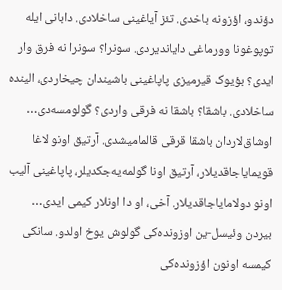دؤندو، اؤزونه باخدی. تئز آیاغینی ساخلادی. دابانی ایله توپوغونا وورماغی دایاندیردی. سونرا؟ سونرا نه فرق وار ایدی؟ بؤیوک قیرمیزی پاپاغینی باشیندان چیخاردی، الینده ساخلادی. باشقا؟ باشقا نه فرقی واردی؟ گولومسه‌دی… اوشاق‌لاردان باشقا قرقی قالمامیشدی. آرتیق اونو لاغا قویمایاجاقدیلار، آرتیق اونا گولمه‌یه‌جکدیلر، پاپاغینی آلیب اونو دولامایاجاقدیلار. آخی، او دا اونلار کیمی ایدی…
بیردن وئیسل-ین اوزونده‌کی گولوش یوخ اولدو. سانکی کیمسه اونون اؤزونده‌کی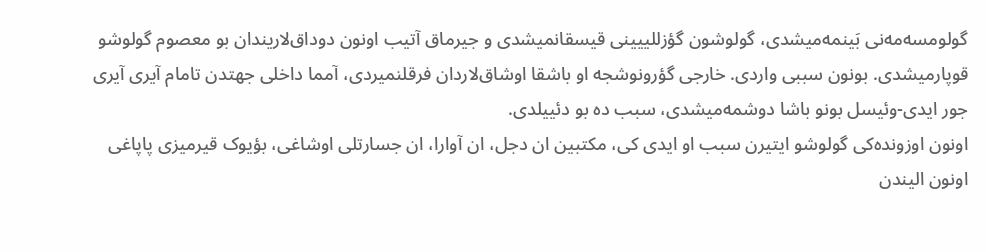گولومسه‌مه‌نی بَینمه‌میشدی، گولوشون گؤزللییینی قیسقانمیشدی و جیرماق آتیب اونون دوداق‌لاریندان بو معصوم گولوشو قوپارمیشدی. بونون سببی واردی. خارجی گؤرونوش‍جه او باشقا اوشاق‌لاردان فرقلنمیردی، آمما داخلی جهتدن تامام آیری آیری جور ایدی-وئیسل بونو باشا دوشمه‌میشدی، سبب ده بو دئییلدی.
اونون اوزونده‌کی گولوشو ایتیرن سبب او ایدی کی، مکتبین ان دجل، ان آوارا، ان جسارتلی اوشاغی، بؤیوک قیرمیزی پاپاغی اونون الیندن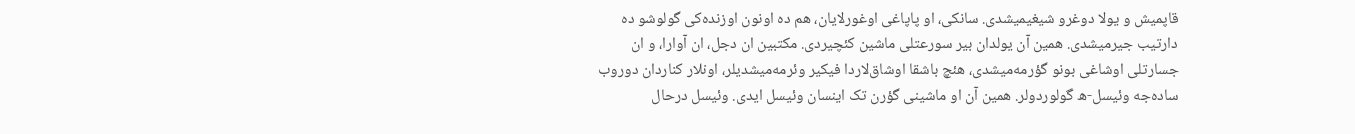قاپمیش و یولا دوغرو شیغیمیشدی. سانکی، او پاپاغی اوغورلایان، هم ده اونون اوزنده‌کی گولوشو ده دارتیب جیرمیشدی. همین آن یولدان بیر سورعتلی ماشین کئچیردی. مکتبین ان دجل، ان آوارا، و ان جسارتلی اوشاغی بونو گؤرمه‌میشدی، هئچ باشقا اوشاق‌لاردا فیکیر وئرمه‌میشدیلر، اونلار کناردان دوروب ساده‌جه وئیسل-ه گولوردولر. همین آن او ماشینی گؤرن تک اینسان وئیسل ایدی. وئیسل درحال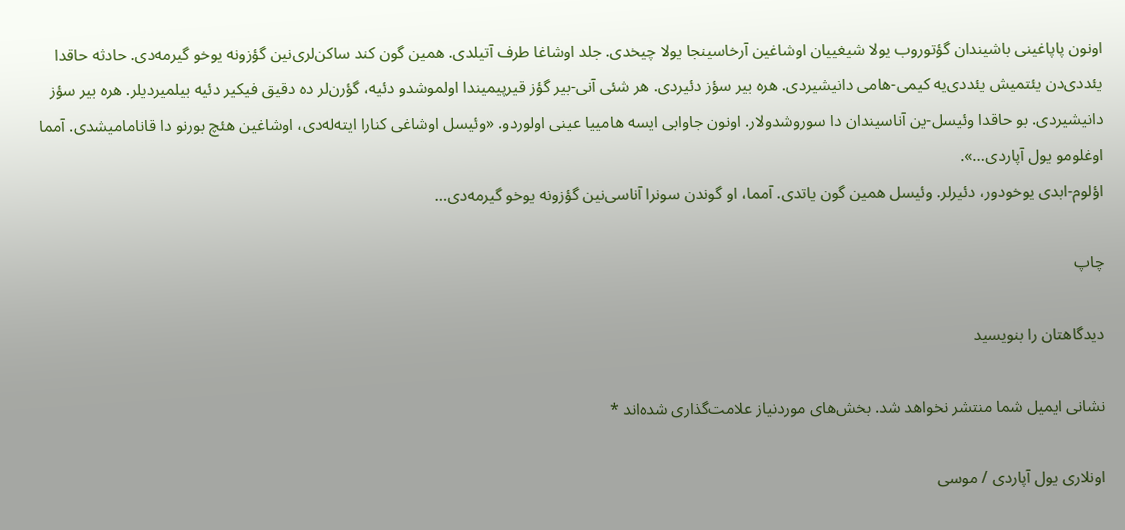اونون پاپاغینی باشیندان گؤتوروب یولا شیغییان اوشاغین آرخاسینجا یولا چیخدی. جلد اوشاغا طرف آتیلدی. همین گون کند ساکن‌لری‌نین گؤزونه یوخو گیرمه‌دی. حادثه حاقدا یئددی‌دن یئتمیش یئددی‌یه کیمی-هامی دانیشیردی. هره بیر سؤز دئیردی. هر شئی آنی-بیر گؤز قیرپیمیندا اولموشدو دئیه، گؤرن‌لر ده دقیق فیکیر دئیه بیلمیردیلر. هره بیر سؤز دانیشیردی. بو حاقدا وئیسل-ین آناسیندان دا سوروشدولار. اونون جاوابی ایسه هامییا عینی اولوردو. «وئیسل اوشاغی کنارا ایته‌له‌دی، اوشاغین هئچ بورنو دا قانامامیشدی. آمما اوغلومو یول آپاردی…».
اؤلوم-ابدی یوخودور، دئیرلر. وئیسل همین گون یاتدی. آمما، او گوندن سونرا آناسی‌نین گؤزونه یوخو گیرمه‌دی…

چاپ

دیدگاهتان را بنویسید

نشانی ایمیل شما منتشر نخواهد شد. بخش‌های موردنیاز علامت‌گذاری شده‌اند *

اونلاری یول آپاردی / موسی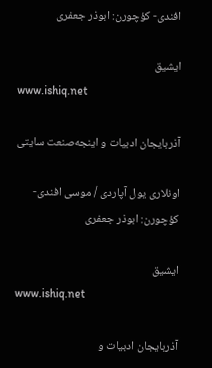افندی- کؤچورن: ابوذر جعفری

ایشیق
www.ishiq.net

آذربایجان ادبیات و اینجه‌صنعت سایتی

اونلاری یول آپاردی / موسی افندی- کؤچورن: ابوذر جعفری

ایشیق
www.ishiq.net

آذربایجان ادبیات و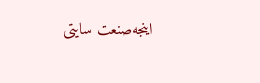اینجه‌صنعت سایتی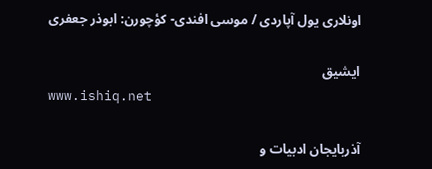اونلاری یول آپاردی / موسی افندی- کؤچورن: ابوذر جعفری

ایشیق
www.ishiq.net

آذربایجان ادبیات و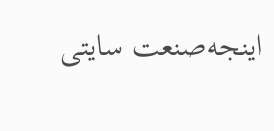اینجه‌صنعت سایتی